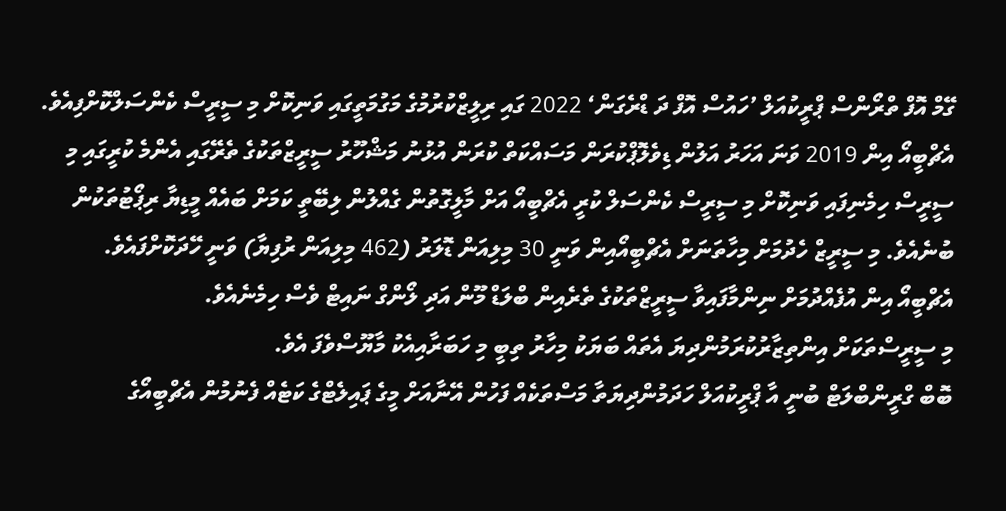ގޭމް އޮފް ތްރޯންސް ޕްރީކުއަލް ’ހައުސް އޮފް ދަ ޑްރެގަން‘ 2022 ގައި ރިލީޒްކުރުމުގެ މަގުމަތީގައި ވަނިކޮށް މި ސީރީސް ކެންސަލްކޮށްފިއެވެ.
އެޗްބީއޯ އިން 2019 ވަނަ އަހަރު އަލުން ޑިވެލޮޕްކުރަން މަސައްކަތް ކުރަން އުޅުނު މަޝްހޫރު ސީރީޒްތަކުގެ ތެރޭގައި އެންމެ ކުރީގައި މި ސީރީސް ހިމެނިފައި ވަނިކޮށް މި ސީރީސް ކެންސަލް ކުރީ އެޗްބީއޯ އަށް މާލީގޮތުން ގެއްލުން ލިބޭތީ ކަމަށް ބައެއް މީޑިޔާ ރިޕޯޓުތަކުން ބުނެއެވެ. މި ސީރީޒް ހެދުމަށް މިހާތަނަށް އެޗްބީއޯއިން ވަނީ 30 މިލިއަން ޑޮލަރު (462 މިލިއަން ރުފިޔާ) ވަނީ ހޭދަކޮށްފައެވެ.
އެޗްބީއޯ އިން އުފެއްދުމަށް ނިންމާފައިވާ ސީރީޒްތަކުގެ ތެރެއިން ބްލަޑް މޫން އަދި ލޯންގް ނައިޓް ވެސް ހިމެނެއެވެ.
މި ސީރީސްތަކަށް އިންތިޒާރުކުރަމުންދިޔަ އެތައް ބަޔަކު މިހާރު ތިބީ މި ހަބަރާއިއެކު މާޔޫސްވެފަ އެވެ.
ބޮބް ގްރީންބްލަޓް ބުނީ އާ ޕްރީކުއަލް ހަދަމުންދިޔަތާ މަސްތަކެއް ފަހުން އޭނާއަށް މީގެ ޕައިލެޓްގެ ކަޓެއް ފެނުމުން އެޗްބީއޯގެ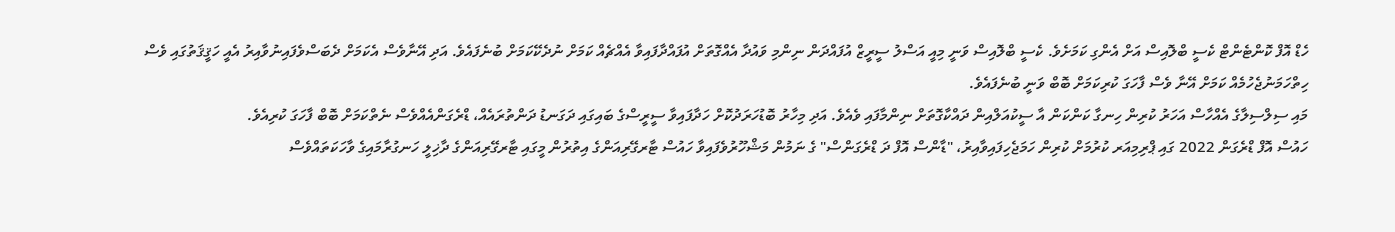ހެޑް އޮފް ކޮންޓެންޓް ކެސީ ބްލޮއިސް އަށް އެންގި ކަމަށެވެ. ކެސީ ބްލޮއިސް ވަނީ މިއީ އަސްލު ސީރީޒް އުފައްދަން ނިންމި ވައުދާ އެއްގޮތަށް އުފައްދާފައިވާ އެއްޗެއް ކަމަށް ނުދެކޭކަމަށް ބުނެފައެވެ. އަދި އޭނާވެސް އެކަމަށް ދެބަސްވެފައިނުވާއިރު އެއީ ހަޤީޤަތުގައި ވެސް ހިތްހަމަނުޖެހުމެއް ކަމަށް އޭނާ ވެސް ފާހަގަ ކުރިކަމަށް ބޮބް ވަނީ ބުނެފައެވެ.
މައި ސިލްސިލާގެ އެއްހާސް އަހަރު ކުރިން ހިނގާ ކަންކަން އާ ސީކުއަލްއިން ދައްކާގޮތަށް ނިންމާފައި ވެއެވެ. އަދި މިހާރު ބޮޑުހަރަދުކޮށް ހަދާފައިވާ ސީރީސްގެ ބައިގައި ދަގަނޑު ދަންތުރައެއް، ޑްރެގަންއެއްވެސް ނެތްކަމަށް ބޮބް ފާހަގަ ކުރިއެވެ.
ހައުސް އޮފް ޑްރެގަން 2022 ގައި ޕްރިމިއަރ ކުރުމަށް ކުރިން ހަމަޖެހިފައިވާއިރު، "ޑާންސް އޮފް ދަ ޑްރެގަންސް" ގެ ނަމުން މަޝްހޫރުވެފައިވާ ހައުސް ޓާރގޭރިއަންގެ އިތުރުން މީގައި ޓާރގޭރިއަންގެ ދާޚިލީ ހަނގުރާމައިގެ ވާހަކަތައްވެސް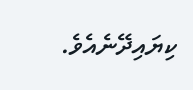ކިޔައިދޭނެއެވެ.